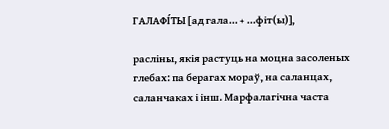ГАЛАФІ́ТЫ [ад гала... + ...фіт(ы)],

расліны, якія растуць на моцна засоленых глебах: па берагах мораў, на саланцах, саланчаках і інш. Марфалагічна часта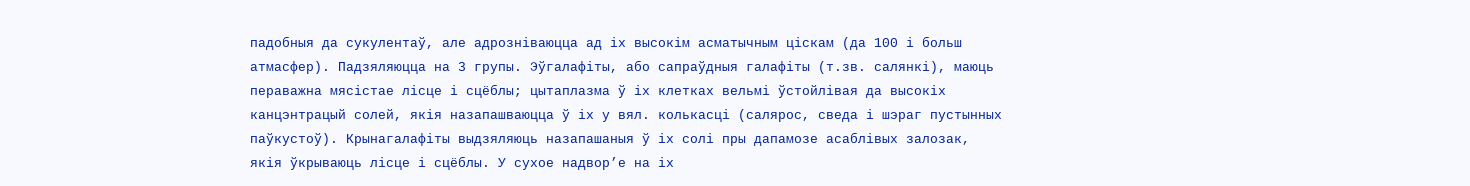падобныя да сукулентаў, але адрозніваюцца ад іх высокім асматычным ціскам (да 100 і больш атмасфер). Падзяляюцца на 3 групы. Эўгалафіты, або сапраўдныя галафіты (т.зв. салянкі), маюць пераважна мясістае лісце і сцёблы; цытаплазма ў іх клетках вельмі ўстойлівая да высокіх канцэнтрацый солей, якія назапашваюцца ў іх у вял. колькасці (салярос, сведа і шэраг пустынных паўкустоў). Крынагалафіты выдзяляюць назапашаныя ў іх солі пры дапамозе асаблівых залозак, якія ўкрываюць лісце і сцёблы. У сухое надвор’е на іх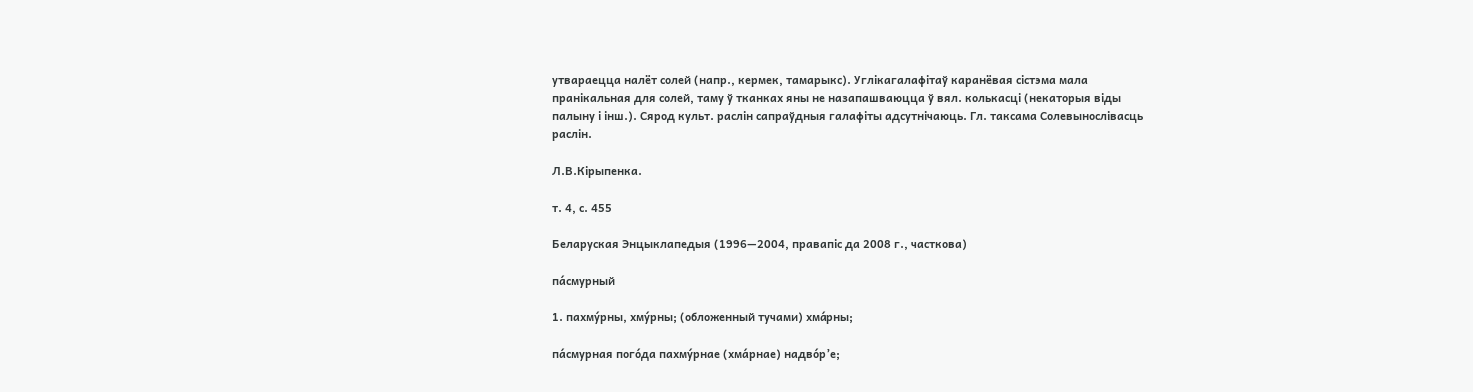утвараецца налёт солей (напр., кермек, тамарыкс). Углікагалафітаў каранёвая сістэма мала пранікальная для солей, таму ў тканках яны не назапашваюцца ў вял. колькасці (некаторыя віды палыну і інш.). Сярод культ. раслін сапраўдныя галафіты адсутнічаюць. Гл. таксама Солевынослівасць раслін.

Л.В.Кірыпенка.

т. 4, с. 455

Беларуская Энцыклапедыя (1996—2004, правапіс да 2008 г., часткова)

па́смурный

1. пахму́рны, хму́рны; (обложенный тучами) хма́рны;

па́смурная пого́да пахму́рнае (хма́рнае) надво́р’е;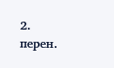2. перен.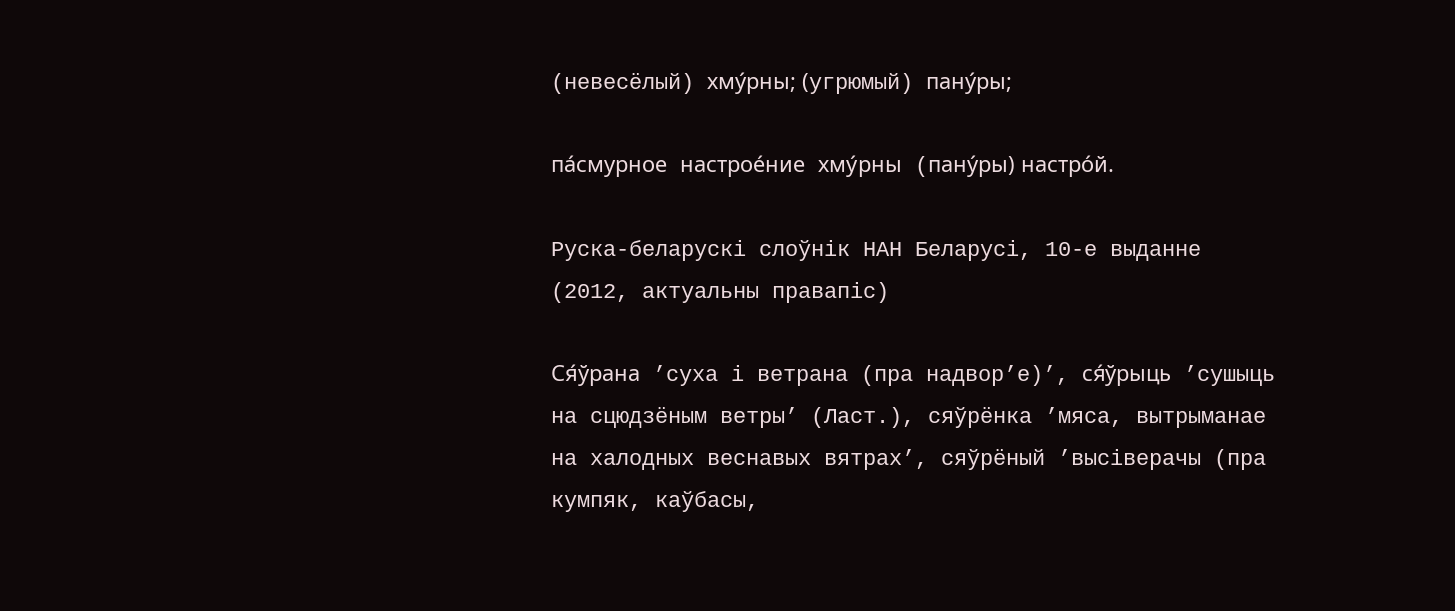(невесёлый) хму́рны; (угрюмый) пану́ры;

па́смурное настрое́ние хму́рны (пану́ры) настро́й.

Руска-беларускі слоўнік НАН Беларусі, 10-е выданне (2012, актуальны правапіс)

Ся́ўрана ’суха і ветрана (пра надвор’е)’, ся́ўрыць ’сушыць на сцюдзёным ветры’ (Ласт.), сяўрёнка ’мяса, вытрыманае на халодных веснавых вятрах’, сяўрёный ’высіверачы (пра кумпяк, каўбасы,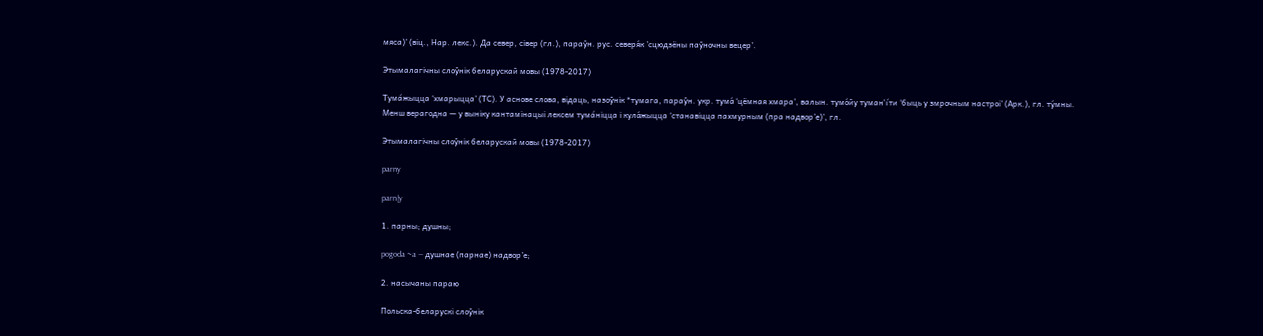мяса)’ (віц., Нар. лекс.). Да север, сівер (гл.), параўн. рус. северя́к ’сцюдзёны паўночны вецер’.

Этымалагічны слоўнік беларускай мовы (1978-2017)

Тума́жыцца ‘хмарыцца’ (ТС). У аснове слова, відаць, назоўнік *тумага, параўн. укр. тума́ ‘цёмная хмара’, валын. тумо́йу туманʼі́ти ‘быць у змрочным настроі’ (Арк.), гл. ту́мны. Менш верагодна — у выніку кантамінацыі лексем тума́ніцца і кула́жыцца ‘станавіцца пахмурным (пра надвор’е)’, гл.

Этымалагічны слоўнік беларускай мовы (1978-2017)

parny

parn|y

1. парны; душны;

pogoda ~a — душнае (парнае) надвор’е;

2. насычаны параю

Польска-беларускі слоўнік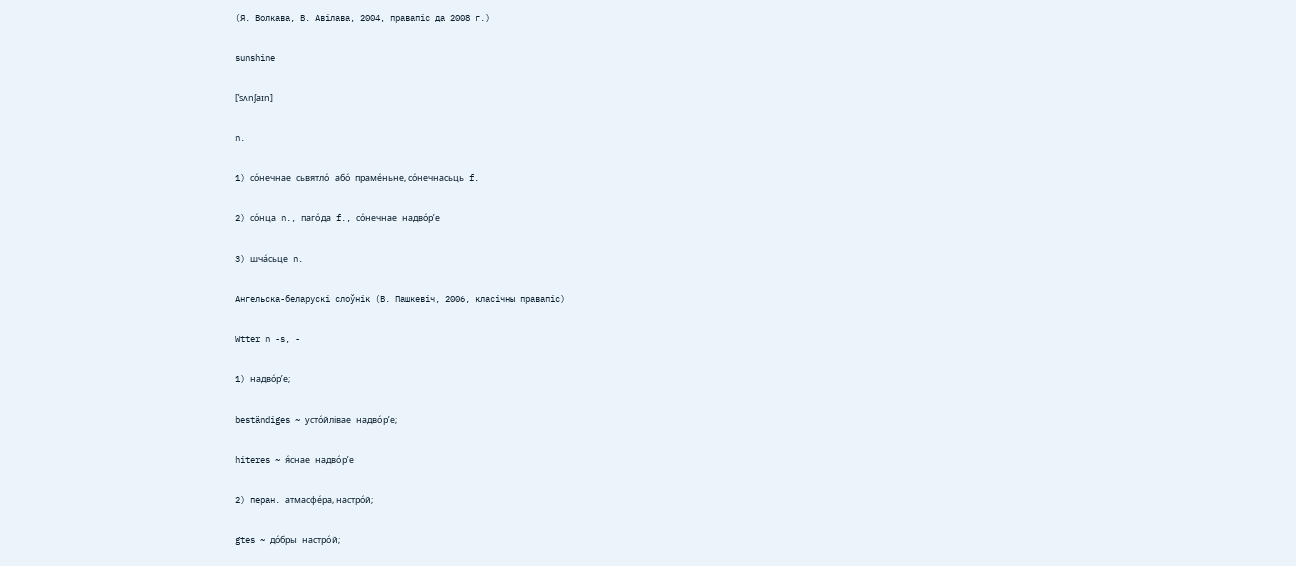(Я. Волкава, В. Авілава, 2004, правапіс да 2008 г.)

sunshine

[ˈsʌnʃaɪn]

n.

1) со́нечнае сьвятло́ або́ праме́ньне, со́нечнасьць f.

2) со́нца n., паго́да f., со́нечнае надво́р’е

3) шча́сьце n.

Ангельска-беларускі слоўнік (В. Пашкевіч, 2006, класічны правапіс)

Wtter n -s, -

1) надво́р’е;

beständiges ~ усто́йлівае надво́р’е;

hiteres ~ я́снае надво́р’е

2) перан. атмасфе́ра, настро́й;

gtes ~ до́бры настро́й;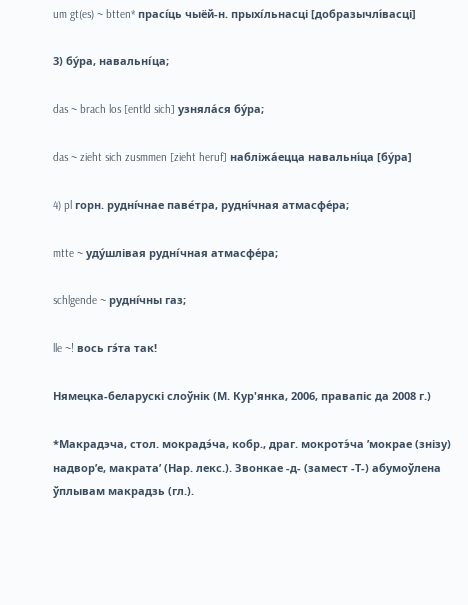um gt(es) ~ btten* прасі́ць чыёй-н. прыхі́льнасці [добразычлі́васці]

3) бу́ра, навальні́ца;

das ~ brach los [entld sich] узняла́ся бу́ра;

das ~ zieht sich zusmmen [zieht heruf] набліжа́ецца навальні́ца [бу́ра]

4) pl горн. рудні́чнае паве́тра, рудні́чная атмасфе́ра;

mtte ~ уду́шлівая рудні́чная атмасфе́ра;

schlgende ~ рудні́чны газ;

lle ~! вось гэ́та так!

Нямецка-беларускі слоўнік (М. Кур'янка, 2006, правапіс да 2008 г.)

*Макрадэча, стол. мокрадэ́ча, кобр., драг. мокротэ́ча ’мокрае (знізу) надвор’е, макрата’ (Нар. лекс.). Звонкае ‑д‑ (замест ‑Т‑) абумоўлена ўплывам макрадзь (гл.).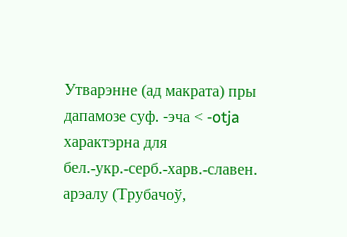Утварэнне (ад макрата) пры дапамозе суф. ‑эча < ‑otja характэрна для бел.-укр.-серб.-харв.-славен. арэалу (Трубачоў,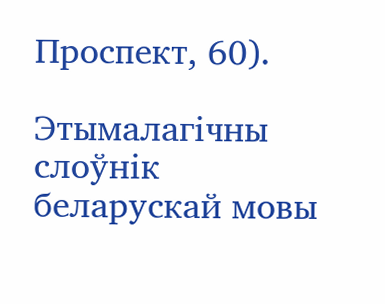Проспект, 60).

Этымалагічны слоўнік беларускай мовы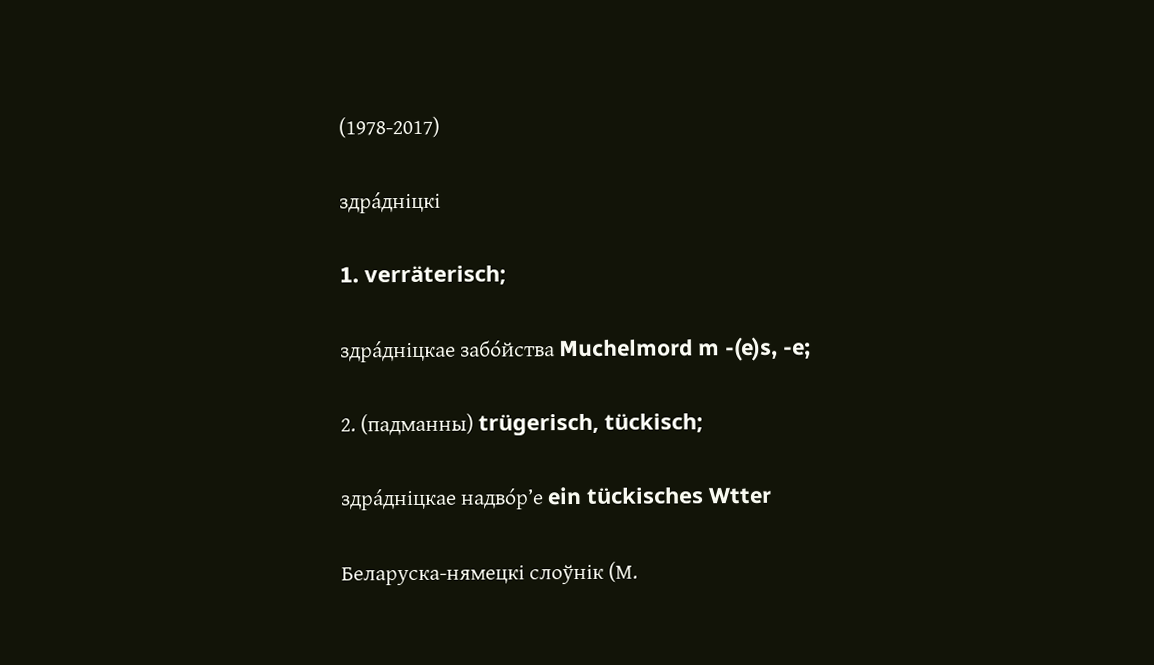(1978-2017)

здра́дніцкі

1. verräterisch;

здра́дніцкае забо́йства Muchelmord m -(e)s, -e;

2. (падманны) trügerisch, tückisch;

здра́дніцкае надво́р’е ein tückisches Wtter

Беларуска-нямецкі слоўнік (М.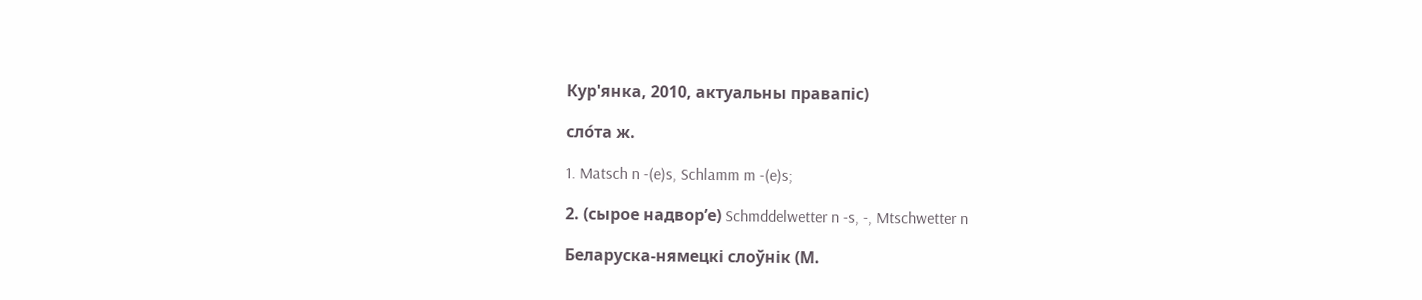Кур'янка, 2010, актуальны правапіс)

сло́та ж.

1. Matsch n -(e)s, Schlamm m -(e)s;

2. (сырое надвор’е) Schmddelwetter n -s, -, Mtschwetter n

Беларуска-нямецкі слоўнік (М.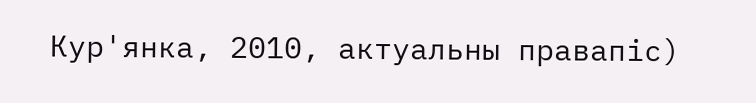Кур'янка, 2010, актуальны правапіс)